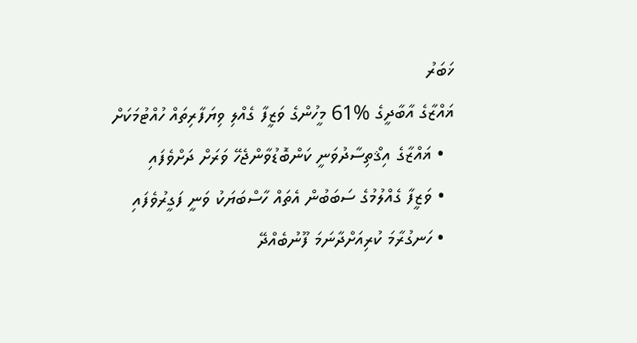ޚަބަރު
ޣައްޒާގެ އާބާދީގެ %61 މީހުންގެ ވަޒީފާ ގެއްލި ވިޔަފާރިތައް ހުއްޓުމަކަށް
  • ޣައްޒާގެ އިޤްތިސާދުވަނީ ކަންބޮޑުވާންޖެހޭ ވަރަށް ދަށްވެފައި
  • ވަޒީފާ ގެއްލުމުގެ ސަބަބުން އެތައް ހާސްބަޔަކު ވަނީ ފަގީރުވެފައި
  • ހަނގުރާމަ ކުރިއަށްދާނަމަ ފޫނުބެއްދޭ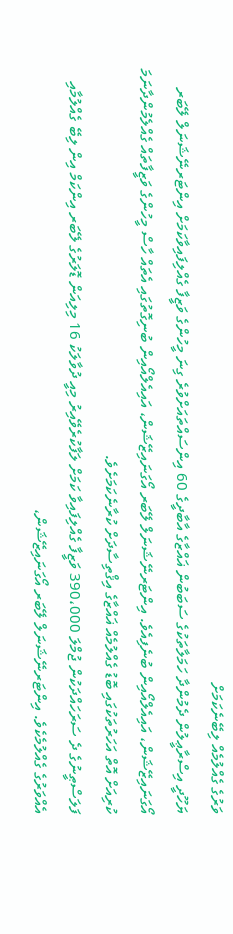ވަރުގެ ގެއްލުމެއް ލިބޭނެކަމަށް
ޔަހޫދީ އިސްރާޢީލުން ދެމުންދާ ހަމަލާތަކުގެ ސަބަބުން ޣައްޒާގެ އާބާދީގެ 60 އިންސައްތައަށްވުރެ ގިނަ މީހުންގެ ވަޒީފާ ގެއްލިފައިވާކަމަށް އިންޓަރނޭޝަނަލް ލޭބަރ އޯގަނައިޒޭޝަން، އައިއެލްއޯއިން ބުނެފިއެވެ. އިންޓަރނޭޝަނަލް ލޭބަރ އޯގަނައިޒޭޝަން، އައިއެލްއޯއިން ބުނިގޮތުގައި އެތައް ހާސް މީހުންގެ ވަޒީފާތައް ގެއްލެމުންދާނަމަ ކުރިއަށް އޮތް އަހަރުތަކުގައި ބޮޑު ގެއްލުމެއް ޣައްޒާގެ އިޤްތިސާދަށް ކުރާނެކަމަށެވެ.
ފަލަސްޠީނުގެ ދެ ސަރަހައްދަކުން ޖުމްލަ 390،000 ވަޒީފާ ގެއްލިފައިވާ ކަމަށް ލަފާކުރެވޭއިރު މިއީ ދުވާލަކު 16 މިލިއަން ޑޮލަރުގެ ލޭބަރ އިންކަމް އިން ލިބޭ ގެއްލުމާއި އެއްވަރުގެ ގެއްލުމެކެވެ. އިންޓަރނޭޝަނަލް ލޭބަރ އޯގަނައިޒޭޝަން،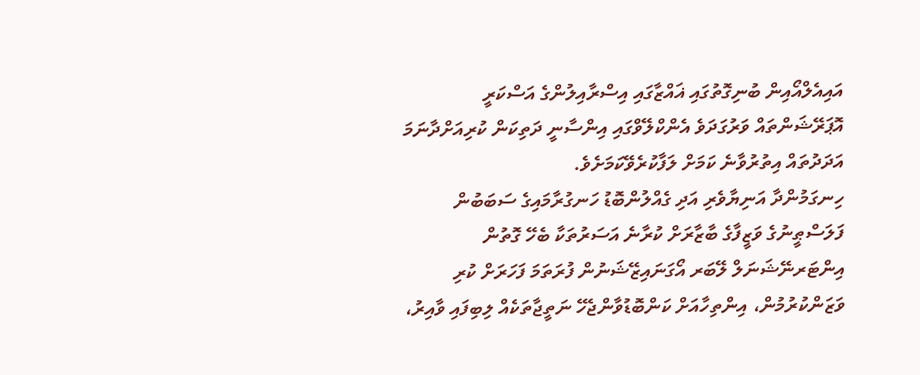އައިއެލްއޯއިން ބުނިގޮތުގައި ޣައްޒާގައި އިސްރާއިލުންގެ އަސްކަރީ އޮޕަރޭޝަންތައް ވަރުގަދަވެ އެންކްލޭވްގައި އިންސާނީ ދަތިކަން ކުރިއަށްދާނަމަ އަދަދުތައް އިތުރުވާނެ ކަމަށް ލަފާކުރެވޭކަމަށެވެ.
ހިނގަމުންދާ އަނިޔާވެރި އަދި ގެއްލުންބޮޑު ހަނގުރާމައިގެ ސަބަބުން ފަލަސްޠީނުގެ ވަޒީފާގެ ބާޒާރަށް ކުރާނެ އަސަރުތަކާ ބެހޭ ގޮތުން އިންޓަރނޭޝަނަލް ލޭބަރ އޯގަނައިޒޭޝަނުން ފުރަތަމަ ފަހަރަށް ކުރި ވަޒަންކުރުމުން، އިންތިހާއަށް ކަންބޮޑުވާންޖެހޭ ނަތީޖާތަކެއް ލިބިފައި ވާއިރު،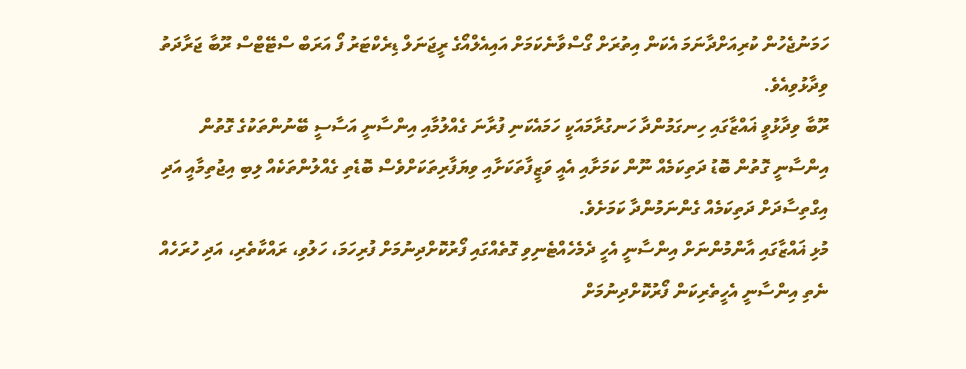ހަމަނުޖެހުން ކުރިއަށްދާނަމަ އެކަން އިތުރަށް ގޯސްވާނެކަމަށް އައިއެލްއޯގެ ރީޖަނަލް ޑިރެކްޓަރު ފޯ އަރަބް ސްޓޭޓްސް ރޫބާ ޖަރާދަތު ވިދާޅުވިއެވެ.
ރޫބާ ވިދާޅުވީ ޣައްޒާގައި ހިނގަމުންދާ ހަނގުރާމައަކީ ހަމައެކަނި ފުރާނަ ގެއްލުމާއި އިންސާނީ އަސާސީ ބޭނުންތަކުގެ ގޮތުން އިންސާނީ ގޮތުން ބޮޑު ދަތިކަމެއް ނޫން ކަމަށާއި އެއީ ވަޒީފާތަކަށާއި ވިޔަފާރިތަކަށްވެސް ބޮޑެތި ގެއްލުންތަކެއް ލިބި އިޖުތިމާއީ އަދި އިގްތިސާދަށް ދަތިކަމެއް ގެންނަމުންދާ ކަމަށެވެ.
މުޅި ޣައްޒާގައި އާންމުންނަށް އިންސާނީ އެހީ ދެމެހެއްޓެނިވި ގޮތެއްގައި ފޯރުކޮށްދިނުމަށް ފުރިހަމަ، ހަލުވި، ރައްކާތެރި، އަދި ހުރަހެއް ނެތި އިންސާނީ އެހީތެރިކަން ފޯރުކޮށްދިނުމަށް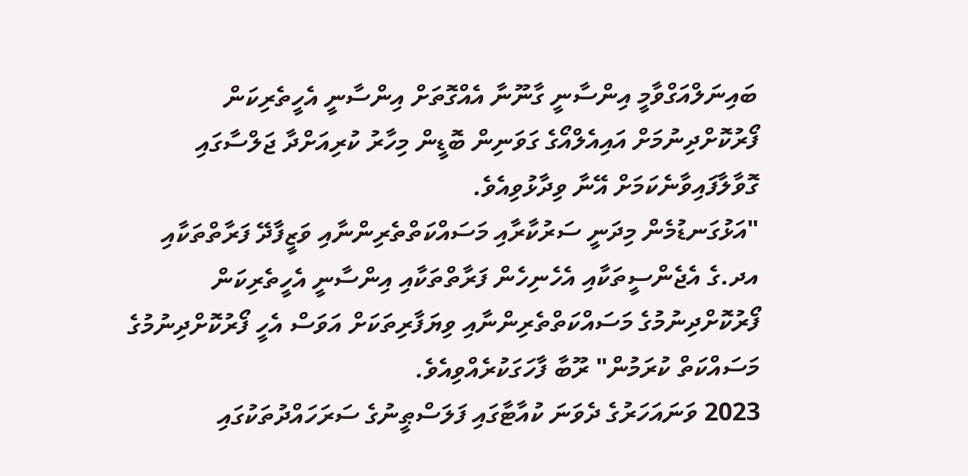ބައިނަލްއަގްވާމީ އިންސާނީ ގާނޫނާ އެއްގޮތަށް އިންސާނީ އެހީތެރިކަން ފޯރުކޮށްދިނުމަށް އައިއެލްއޯގެ ގަވަނިން ބޮޑީން މިހާރު ކުރިއަށްދާ ޖަލްސާގައި ގޮވާލާފައިވާނެކަމަށް އޭނާ ވިދާޅުވިއެވެ.
"އަޅުގަނޑުމެން މިދަނީ ސަރުކާރާއި މަސައްކަތްތެރިންނާއި ވަޒީފާދޭ ފަރާތްތަކާއި އދ.ގެ އެޖެންސީތަކާއި އެހެނިހެން ފަރާތްތަކާއި އިންސާނީ އެހީތެރިކަން ފޯރުކޮށްދިނުމުގެ މަސައްކަތްތެރިންނާއި ވިޔަފާރިތަކަށް އަވަސް އެހީ ފޯރުކޮށްދިނުމުގެ މަސައްކަތް ކުރަމުން" ރޫބާ ފާހަގަކުރެއްވިއެވެ.
2023 ވަނައަހަރުގެ ދެވަނަ ކުއާޓާގައި ފަލަސްޠީނުގެ ސަރަހައްދުތަކުގައި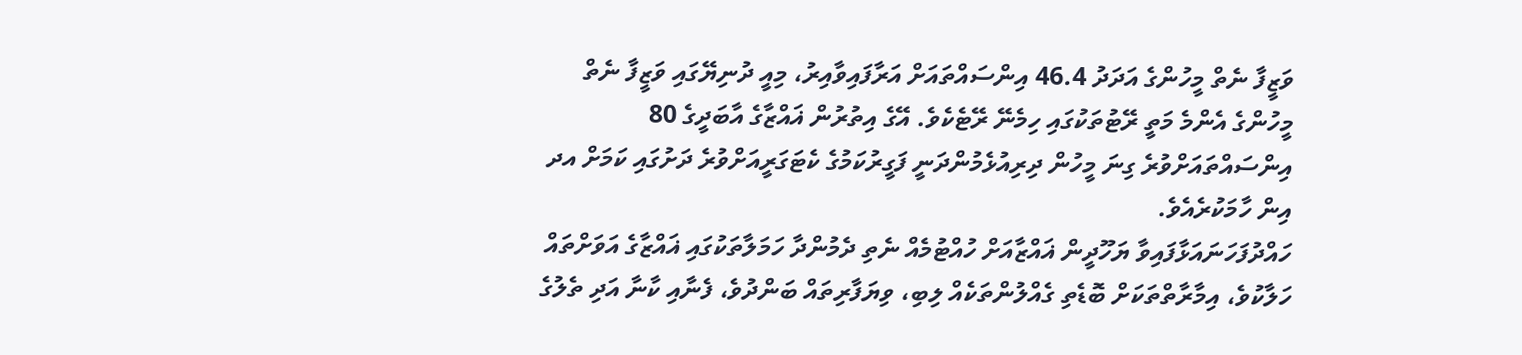ވަޒީފާ ނެތް މީހުންގެ އަދަދު 46.4 އިންސައްތައަށް އަރާފައިވާއިރު، މިއީ ދުނިޔޭގައި ވަޒީފާ ނެތް މީހުންގެ އެންމެ މަތީ ރޭޓުތަކުގައި ހިމެނޭ ރޭޓެކެވެ. އޭގެ އިތުރުން ޣައްޒާގެ އާބަދީގެ 80 އިންސައްތައަށްވުރެ ގިނަ މީހުން ދިރިއުޅެމުންދަނީ ފަގީރުކަމުގެ ކެޓަގަރީއަށްވުރެ ދަށުގައި ކަމަށް އދ އިން ހާމަކުރެއެވެ.
ހައްދުފަހަނައަޅާފައިވާ ޔަހޫދީން ޣައްޒާއަށް ހުއްޓުމެއް ނެތި ދެމުންދާ ހަމަލާތަކުގައި ޣައްޒާގެ އަވަށްތައް ހަލާކުވެ، އިމާރާތްތަކަށް ބޮޑެތި ގެއްލުންތަކެއް ލިބި، ވިޔަފާރިތައް ބަންދުވެ، ފެނާއި ކާނާ އަދި ތެލުގެ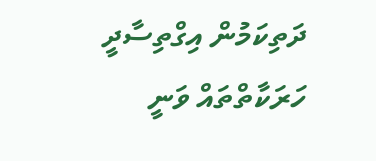ދަތިކަމުން އިގްތިސާދީ ހަރަކާތްތައް ވަނީ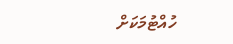ހުއްޓުމަކަށް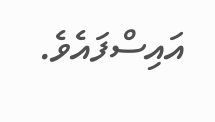އައިސްފައެވެ.